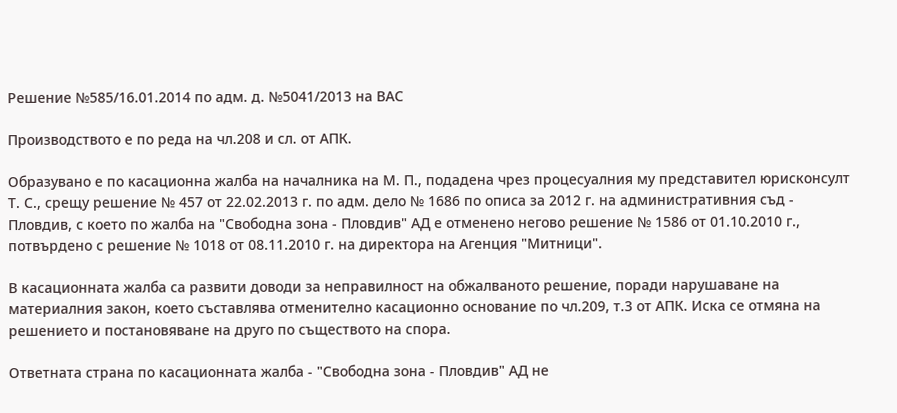Решение №585/16.01.2014 по адм. д. №5041/2013 на ВАС

Производството е по реда на чл.208 и сл. от АПК.

Образувано е по касационна жалба на началника на М. П., подадена чрез процесуалния му представител юрисконсулт Т. С., срещу решение № 457 от 22.02.2013 г. по адм. дело № 1686 по описа за 2012 г. на административния съд - Пловдив, с което по жалба на "Свободна зона - Пловдив" АД е отменено негово решение № 1586 от 01.10.2010 г., потвърдено с решение № 1018 от 08.11.2010 г. на директора на Агенция "Митници".

В касационната жалба са развити доводи за неправилност на обжалваното решение, поради нарушаване на материалния закон, което съставлява отменително касационно основание по чл.209, т.3 от АПК. Иска се отмяна на решението и постановяване на друго по съществото на спора.

Ответната страна по касационната жалба - "Свободна зона - Пловдив" АД не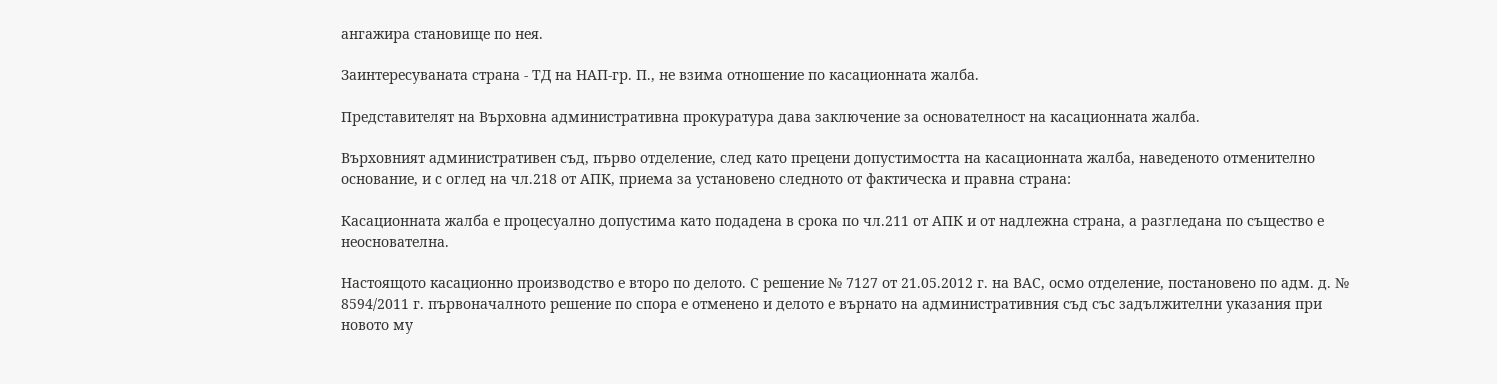ангажира становище по нея.

Заинтересуваната страна - ТД на НАП-гр. П., не взима отношение по касационната жалба.

Представителят на Върховна административна прокуратура дава заключение за основателност на касационната жалба.

Върховният административен съд, първо отделение, след като прецени допустимостта на касационната жалба, наведеното отменително основание, и с оглед на чл.218 от АПК, приема за установено следното от фактическа и правна страна:

Касационната жалба е процесуално допустима като подадена в срока по чл.211 от АПК и от надлежна страна, а разгледана по същество е неоснователна.

Настоящото касационно производство е второ по делото. С решение № 7127 от 21.05.2012 г. на ВАС, осмо отделение, постановено по адм. д. № 8594/2011 г. първоначалното решение по спора е отменено и делото е върнато на административния съд със задължителни указания при новото му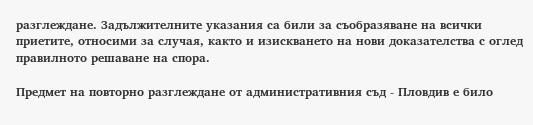разглеждане. Задължителните указания са били за съобразяване на всички приетите, относими за случая, както и изискването на нови доказателства с оглед правилното решаване на спора.

Предмет на повторно разглеждане от административния съд - Пловдив е било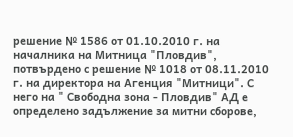решение № 1586 от 01.10.2010 г. на началника на Митница "Пловдив", потвърдено с решение № 1018 от 08.11.2010 г. на директора на Агенция "Митници". С него на " Свободна зона - Пловдив" АД е определено задължение за митни сборове,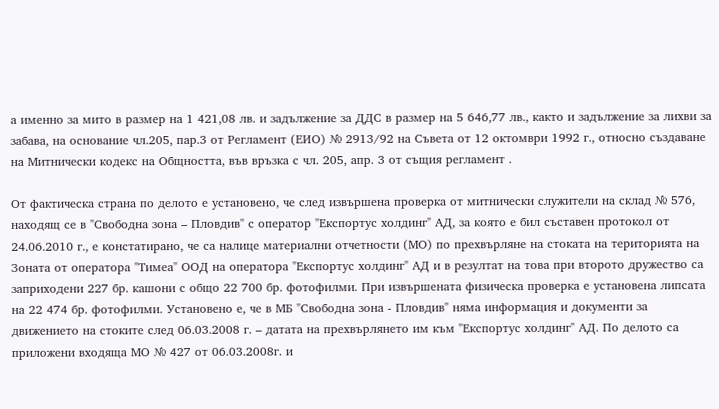а именно за мито в размер на 1 421,08 лв. и задължение за ДДС в размер на 5 646,77 лв., както и задължение за лихви за забава, на основание чл.205, пар.3 от Регламент (ЕИО) № 2913/92 на Съвета от 12 октомври 1992 г., относно създаване на Митнически кодекс на Общността, във връзка с чл. 205, апр. 3 от същия регламент .

От фактическа страна по делото е установено, че след извършена проверка от митнически служители на склад № 576, находящ се в "Свободна зона – Пловдив" с оператор "Експортус холдинг" АД, за която е бил съставен протокол от 24.06.2010 г., е констатирано, че са налице материални отчетности (МО) по прехвърляне на стоката на територията на Зоната от оператора "Тимеа" ООД на оператора "Експортус холдинг" АД и в резултат на това при второто дружество са заприходени 227 бр. кашони с общо 22 700 бр. фотофилми. При извършената физическа проверка е установена липсата на 22 474 бр. фотофилми. Установено е, че в МБ "Свободна зона - Пловдив" няма информация и документи за движението на стоките след 06.03.2008 г. – датата на прехвърлянето им към "Експортус холдинг" АД. По делото са приложени входяща МО № 427 от 06.03.2008г. и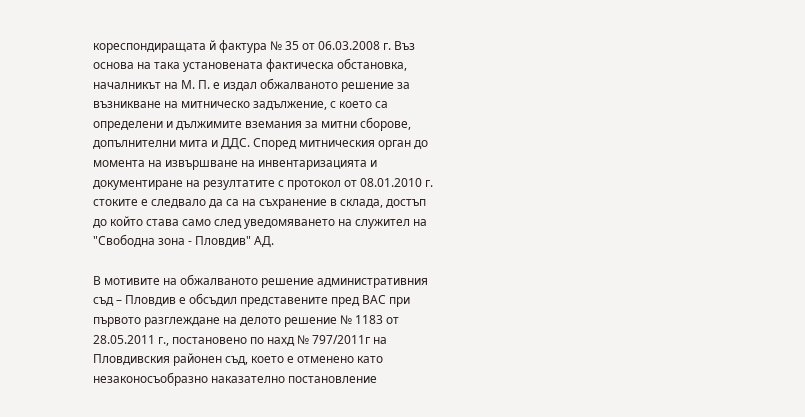кореспондиращата й фактура № 35 от 06.03.2008 г. Въз основа на така установената фактическа обстановка, началникът на М. П. е издал обжалваното решение за възникване на митническо задължение, с което са определени и дължимите вземания за митни сборове, допълнителни мита и ДДС. Според митническия орган до момента на извършване на инвентаризацията и документиране на резултатите с протокол от 08.01.2010 г. стоките е следвало да са на съхранение в склада, достъп до който става само след уведомяването на служител на "Свободна зона - Пловдив" АД.

В мотивите на обжалваното решение административния съд – Пловдив е обсъдил представените пред ВАС при първото разглеждане на делото решение № 1183 от 28.05.2011 г., постановено по нахд № 797/2011г на Пловдивския районен съд, което е отменено като незаконосъобразно наказателно постановление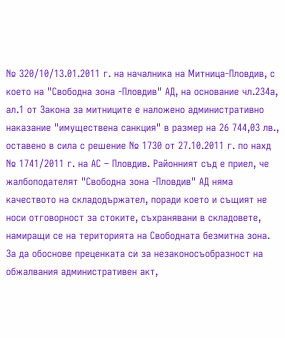№ 320/10/13.01.2011 г. на началника на Митница-Пловдив, с което на "Свободна зона -Пловдив" АД, на основание чл.234а, ал.1 от Закона за митниците е наложено административно наказание "имуществена санкция" в размер на 26 744,03 лв., оставено в сила с решение № 1730 от 27.10.2011 г. по нахд № 1741/2011 г. на АС – Пловдив. Районният съд е приел, че жалбоподателят "Свободна зона -Пловдив" АД няма качеството на складодържател, поради което и същият не носи отговорност за стоките, съхранявани в складовете, намиращи се на територията на Свободната безмитна зона. За да обоснове преценката си за незаконосъобразност на обжалвания административен акт,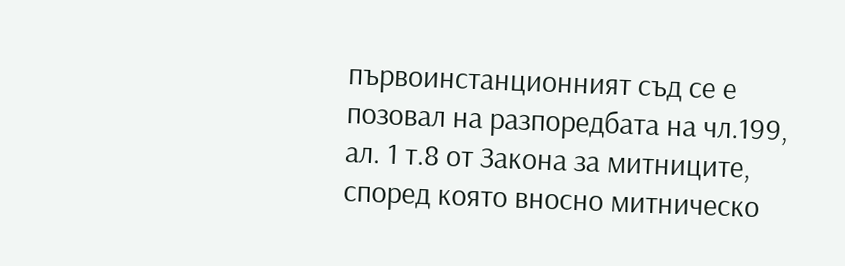първоинстанционният съд се е позовал на разпоредбата на чл.199, ал. 1 т.8 от Закона за митниците, според която вносно митническо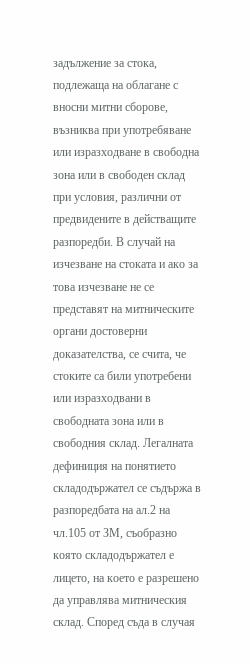задължение за стока, подлежаща на облагане с вносни митни сборове, възниква при употребяване или изразходване в свободна зона или в свободен склад при условия, различни от предвидените в действащите разпоредби. В случай на изчезване на стоката и ако за това изчезване не се представят на митническите органи достоверни доказателства, се счита, че стоките са били употребени или изразходвани в свободната зона или в свободния склад. Легалната дефиниция на понятието складодържател се съдържа в разпоредбата на ал.2 на чл.105 от ЗМ, съобразно която складодържател е лицето, на което е разрешено да управлява митническия склад. Според съда в случая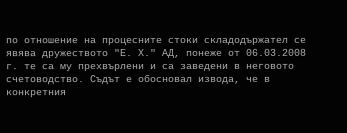по отношение на процесните стоки складодържател се явява дружеството "Е. Х." АД, понеже от 06.03.2008 г. те са му прехвърлени и са заведени в неговото счетоводство. Съдът е обосновал извода, че в конкретния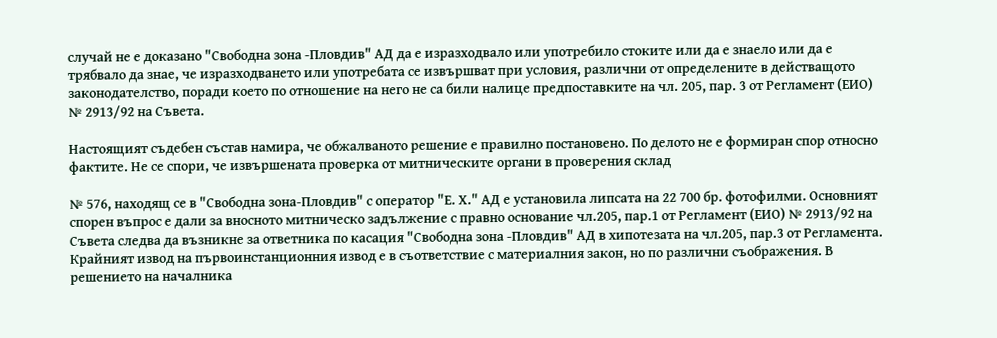случай не е доказано "Свободна зона -Пловдив" АД да е изразходвало или употребило стоките или да е знаело или да е трябвало да знае, че изразходването или употребата се извършват при условия, различни от определените в действащото законодателство, поради което по отношение на него не са били налице предпоставките на чл. 205, пар. 3 от Регламент (ЕИО) № 2913/92 на Съвета.

Настоящият съдебен състав намира, че обжалваното решение е правилно постановено. По делото не е формиран спор относно фактите. Не се спори, че извършената проверка от митническите органи в проверения склад

№ 576, находящ се в "Свободна зона-Пловдив" с оператор "Е. Х." АД е установила липсата на 22 700 бр. фотофилми. Основният спорен въпрос е дали за вносното митническо задължение с правно основание чл.205, пар.1 от Регламент (ЕИО) № 2913/92 на Съвета следва да възникне за ответника по касация "Свободна зона -Пловдив" АД в хипотезата на чл.205, пар.3 от Регламента. Крайният извод на първоинстанционния извод е в съответствие с материалния закон, но по различни съображения. В решението на началника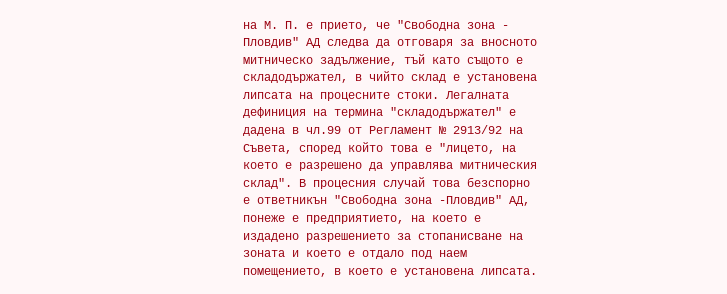на М. П. е прието, че "Свободна зона - Пловдив" АД следва да отговаря за вносното митническо задължение, тъй като същото е складодържател, в чийто склад е установена липсата на процесните стоки. Легалната дефиниция на термина "складодържател" е дадена в чл.99 от Регламент № 2913/92 на Съвета, според който това е "лицето, на което е разрешено да управлява митническия склад". В процесния случай това безспорно е ответникън "Свободна зона -Пловдив" АД, понеже е предприятието, на което е издадено разрешението за стопанисване на зоната и което е отдало под наем помещението, в което е установена липсата.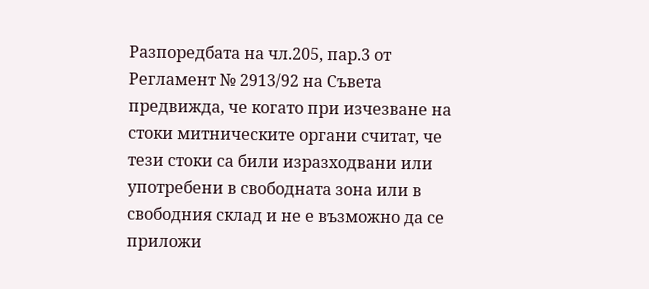Разпоредбата на чл.205, пар.3 от Регламент № 2913/92 на Съвета предвижда, че когато при изчезване на стоки митническите органи считат, че тези стоки са били изразходвани или употребени в свободната зона или в свободния склад и не е възможно да се приложи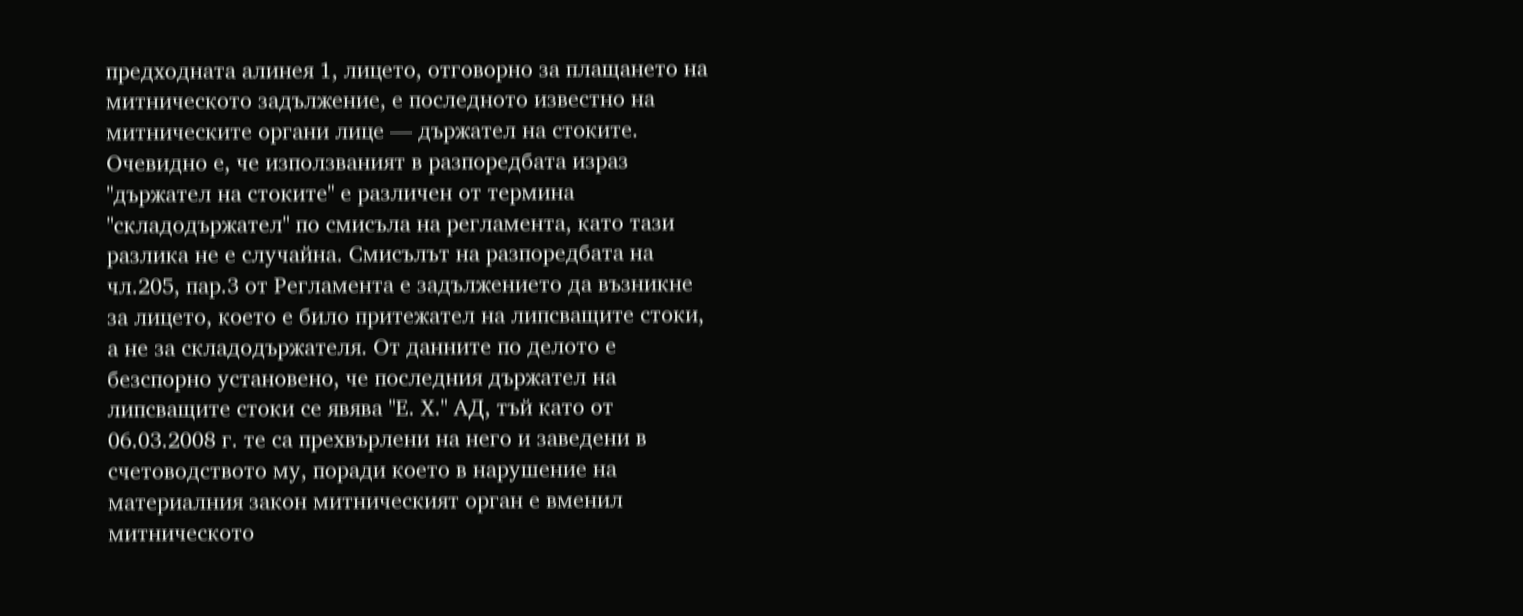предходната алинея 1, лицето, отговорно за плащането на митническото задължение, е последното известно на митническите органи лице — държател на стоките. Очевидно е, че използваният в разпоредбата израз "държател на стоките" е различен от термина "складодържател" по смисъла на регламента, като тази разлика не е случайна. Смисълът на разпоредбата на чл.205, пар.3 от Регламента е задължението да възникне за лицето, което е било притежател на липсващите стоки, а не за складодържателя. От данните по делото е безспорно установено, че последния държател на липсващите стоки се явява "Е. Х." АД, тъй като от 06.03.2008 г. те са прехвърлени на него и заведени в счетоводството му, поради което в нарушение на материалния закон митническият орган е вменил митническото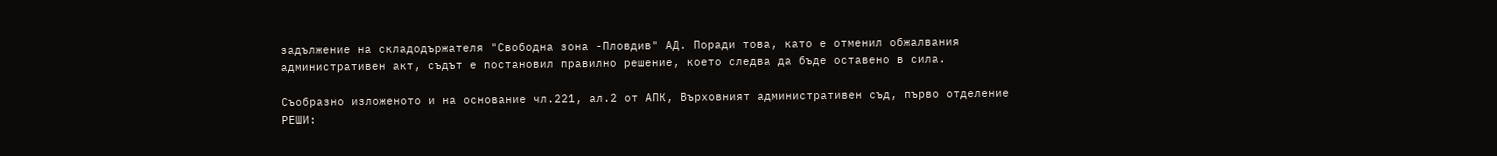задължение на складодържателя "Свободна зона -Пловдив" АД. Поради това, като е отменил обжалвания административен акт, съдът е постановил правилно решение, което следва да бъде оставено в сила.

Съобразно изложеното и на основание чл.221, ал.2 от АПК, Върховният административен съд, първо отделение РЕШИ: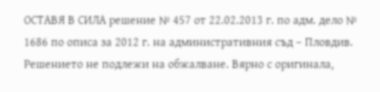ОСТАВЯ В СИЛА решение № 457 от 22.02.2013 г. по адм. дело № 1686 по описа за 2012 г. на административния съд – Пловдив. Решението не подлежи на обжалване. Вярно с оригинала,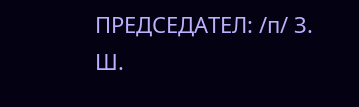ПРЕДСЕДАТЕЛ: /п/ З. Ш.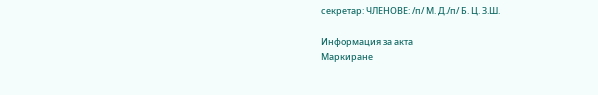секретар: ЧЛЕНОВЕ: /п/ М. Д./п/ Б. Ц. З.Ш.

Информация за акта
Маркиране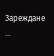Зареждане ...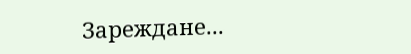Зареждане...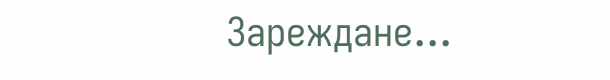Зареждане...